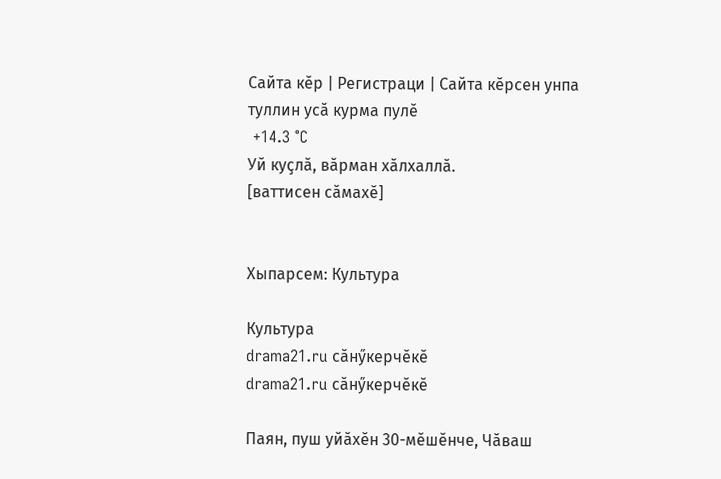Сайта кӗр | Регистраци | Сайта кӗрсен унпа туллин усӑ курма пулӗ
 +14.3 °C
Уй куҫлӑ, вӑрман хӑлхаллӑ.
[ваттисен сӑмахӗ]


Хыпарсем: Культура

Культура
drama21.ru сӑнӳкерчӗкӗ
drama21.ru сӑнӳкерчӗкӗ

Паян, пуш уйӑхӗн 30-мӗшӗнче, Чӑваш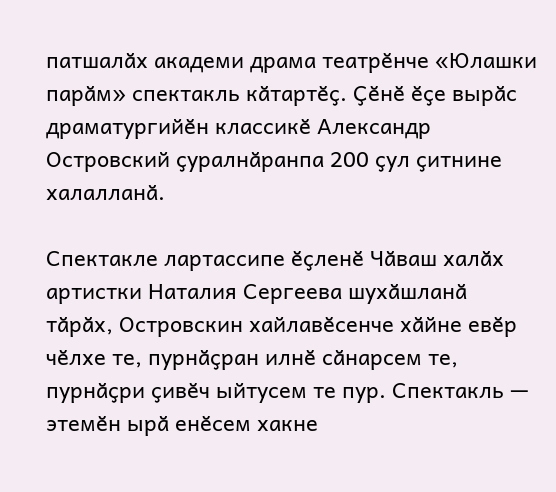патшалӑх академи драма театрӗнче «Юлашки парӑм» спектакль кӑтартӗҫ. Ҫӗнӗ ӗҫе вырӑс драматургийӗн классикӗ Александр Островский ҫуралнӑранпа 200 ҫул ҫитнине халалланӑ.

Спектакле лартассипе ӗҫленӗ Чӑваш халӑх артистки Наталия Сергеева шухӑшланӑ тӑрӑх, Островскин хайлавӗсенче хӑйне евӗр чӗлхе те, пурнӑҫран илнӗ сӑнарсем те, пурнӑҫри ҫивӗч ыйтусем те пур. Спектакль — этемӗн ырӑ енӗсем хакне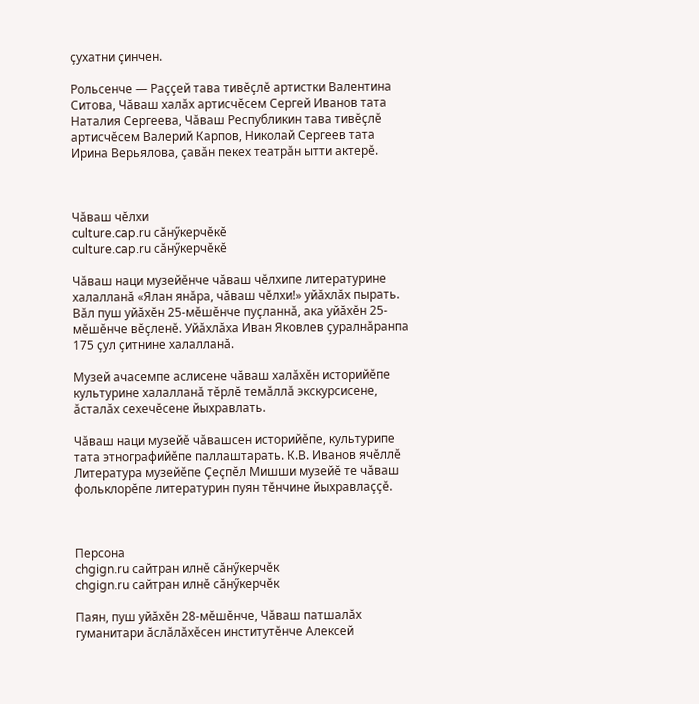ҫухатни ҫинчен.

Рольсенче — Раҫҫей тава тивӗҫлӗ артистки Валентина Ситова, Чӑваш халӑх артисчӗсем Сергей Иванов тата Наталия Сергеева, Чӑваш Республикин тава тивӗҫлӗ артисчӗсем Валерий Карпов, Николай Сергеев тата Ирина Верьялова, ҫавӑн пекех театрӑн ытти актерӗ.



Чӑваш чӗлхи
culture.cap.ru сӑнӳкерчӗкӗ
culture.cap.ru сӑнӳкерчӗкӗ

Чӑваш наци музейӗнче чӑваш чӗлхипе литературине халалланӑ «Ялан янӑра, чӑваш чӗлхи!» уйӑхлӑх пырать. Вӑл пуш уйӑхӗн 25-мӗшӗнче пуҫланнӑ, ака уйӑхӗн 25-мӗшӗнче вӗҫленӗ. Уйӑхлӑха Иван Яковлев ҫуралнӑранпа 175 ҫул ҫитнине халалланӑ.

Музей ачасемпе аслисене чӑваш халӑхӗн историйӗпе культурине халалланӑ тӗрлӗ темӑллӑ экскурсисене, ӑсталӑх сехечӗсене йыхравлать.

Чӑваш наци музейӗ чӑвашсен историйӗпе, культурипе тата этнографийӗпе паллаштарать. К.В. Иванов ячӗллӗ Литература музейӗпе Ҫеҫпӗл Мишши музейӗ те чӑваш фольклорӗпе литературин пуян тӗнчине йыхравлаҫҫӗ.



Персона
chgign.ru сайтран илнӗ сӑнӳкерчӗк
chgign.ru сайтран илнӗ сӑнӳкерчӗк

Паян, пуш уйӑхӗн 28-мӗшӗнче, Чӑваш патшалӑх гуманитари ӑслӑлӑхӗсен институтӗнче Алексей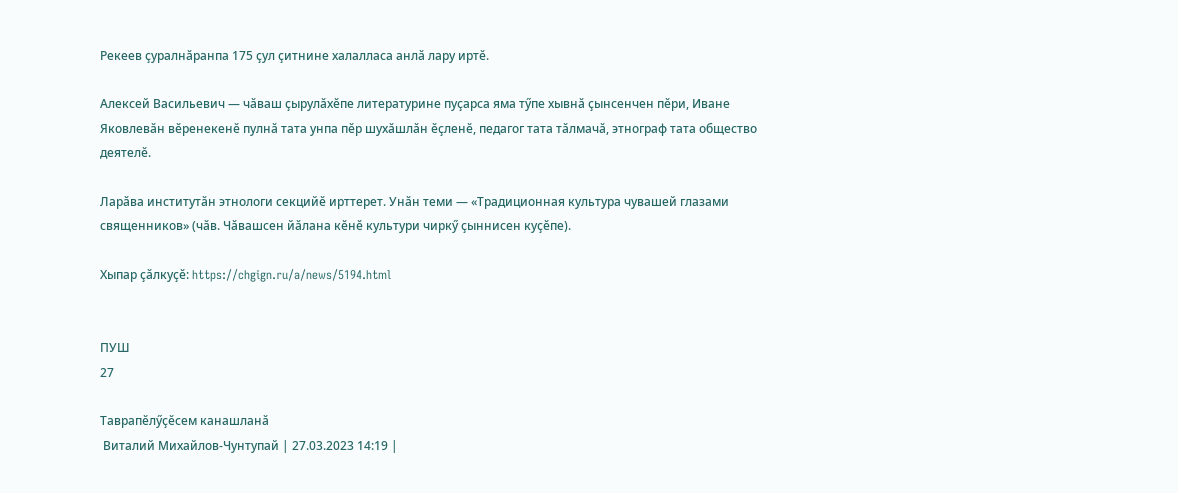Рекеев ҫуралнӑранпа 175 ҫул ҫитнине халалласа анлӑ лару иртӗ.

Алексей Васильевич — чӑваш ҫырулӑхӗпе литературине пуҫарса яма тӳпе хывнӑ ҫынсенчен пӗри, Иване Яковлевӑн вӗренекенӗ пулнӑ тата унпа пӗр шухӑшлӑн ӗҫленӗ, педагог тата тӑлмачӑ, этнограф тата общество деятелӗ.

Ларӑва институтӑн этнологи секцийӗ ирттерет. Унӑн теми — «Традиционная культура чувашей глазами священников» (чӑв. Чӑвашсен йӑлана кӗнӗ культури чиркӳ ҫыннисен куҫӗпе).

Хыпар ҫӑлкуҫӗ: https://chgign.ru/a/news/5194.html


ПУШ
27

Таврапӗлӳҫӗсем канашланӑ
 Виталий Михайлов-Чунтупай | 27.03.2023 14:19 |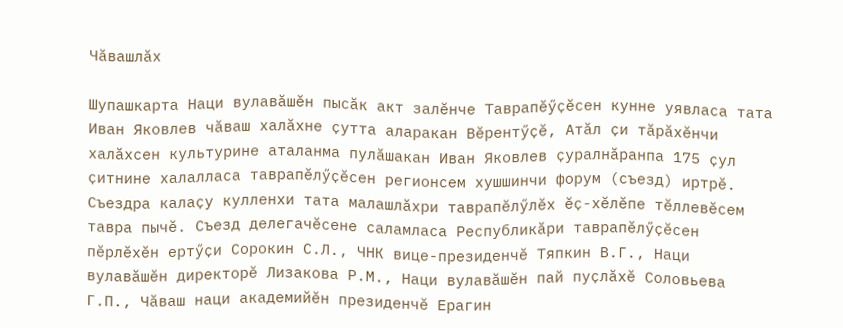Чӑвашлӑх

Шупашкарта Наци вулавӑшӗн пысӑк акт залӗнче Таврапӗӳҫӗсен кунне уявласа тата Иван Яковлев чӑваш халӑхне ҫутта аларакан Вӗрентӳҫӗ, Атӑл ҫи тӑрӑхӗнчи халӑхсен культурине аталанма пулӑшакан Иван Яковлев ҫуралнӑранпа 175 ҫул ҫитнине халалласа таврапӗлӳҫӗсен регионсем хушшинчи форум (съезд) иртрӗ. Съездра калаҫу кулленхи тата малашлӑхри таврапӗлӳлӗх ӗҫ-хӗлӗпе тӗллевӗсем тавра пычӗ. Съезд делегачӗсене саламласа Республикӑри таврапӗлӳҫӗсен пӗрлӗхӗн ертӳҫи Сорокин С.Л., ЧНК вице-президенчӗ Тяпкин В.Г., Наци вулавӑшӗн директорӗ Лизакова Р.М., Наци вулавӑшӗн пай пуҫлӑхӗ Соловьева Г.П., Чӑваш наци академийӗн президенчӗ Ерагин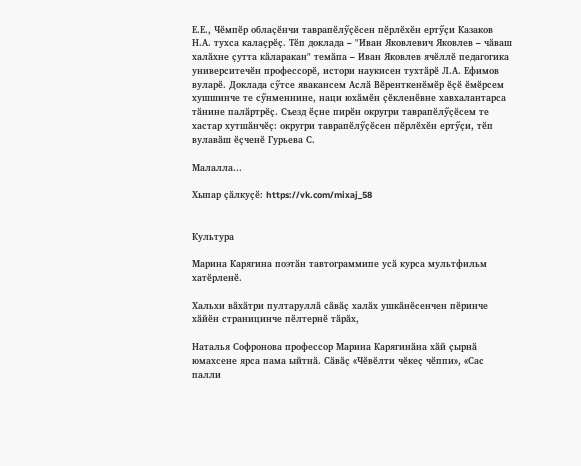Е.Е., Чӗмпӗр облаҫӗнчи таврапӗлӳҫӗсен пӗрлӗхӗн ертӳҫи Казаков Н.А. тухса калаҫрӗҫ. Тӗп доклада – "Иван Яковлевич Яковлев – чӑваш халӑхне ҫутта кӑларакан" темӑпа – Иван Яковлев ячӗллӗ педагогика университечӗн профессорӗ, истори наукисен тухтӑрӗ Л.А. Ефимов вуларӗ. Доклада сӳтсе явакансем Аслӑ Вӗренткенӗмӗр ӗҫӗ ӗмӗрсем хушшинче те сӳнменнине, наци юхӑмӗн ҫӗкленӗвне хавхалантарса тӑнине палӑртрӗҫ. Съезд ӗҫне пирӗн округри таврапӗлӳҫӗсем те хастар хутшӑнчӗҫ: округри таврапӗлӳҫӗсен пӗрлӗхӗн ертӳҫи, тӗп вулавӑш ӗҫченӗ Гурьева С.

Малалла...

Хыпар ҫӑлкуҫӗ: https://vk.com/mixaj_58


Культура

Марина Карягина поэтӑн тавтограммипе усӑ курса мультфильм хатӗрленӗ.

Хальхи вӑхӑтри пултаруллӑ сӑвӑҫ халӑх ушкӑнӗсенчен пӗринче хӑйӗн страницинче пӗлтернӗ тӑрӑх,

Наталья Софронова профессор Марина Карягинӑна хӑй ҫырнӑ юмахсене ярса пама ыйтнӑ. Сӑвӑҫ «Чӗвӗлти чӗкеҫ чӗппи», «Сас палли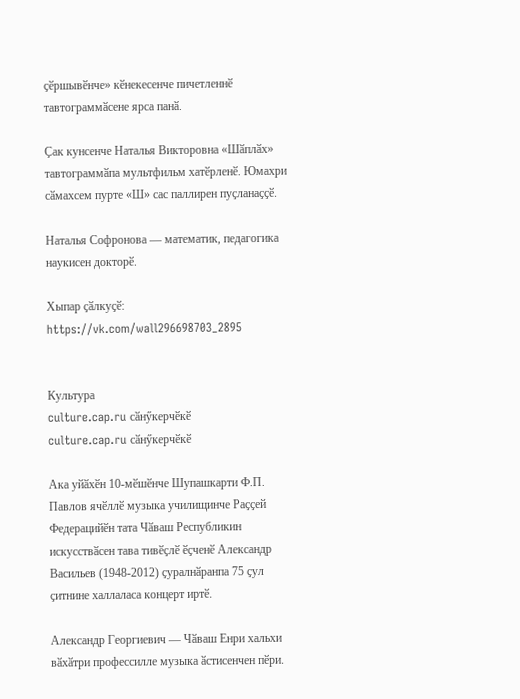ҫӗршывӗнче» кӗнекесенче пичетленнӗ тавтограммӑсене ярса панӑ.

Ҫак кунсенче Наталья Викторовна «Шӑплӑх» тавтограммӑпа мультфильм хатӗрленӗ. Юмахри сӑмахсем пурте «Ш» сас паллирен пуҫланаҫҫӗ.

Наталья Софронова — математик, педагогика наукисен докторӗ.

Хыпар ҫӑлкуҫӗ: https://vk.com/wall296698703_2895


Культура
culture.cap.ru сӑнӳкерчӗкӗ
culture.cap.ru сӑнӳкерчӗкӗ

Ака уйӑхӗн 10-мӗшӗнче Шупашкарти Ф.П. Павлов ячӗллӗ музыка училищинче Раҫҫей Федерацийӗн тата Чӑваш Республикин искусствӑсен тава тивӗҫлӗ ӗҫченӗ Александр Васильев (1948-2012) ҫуралнӑранпа 75 ҫул ҫитнине халлаласа концерт иртӗ.

Александр Георгиевич — Чӑваш Енри хальхи вӑхӑтри профессилле музыка ӑстисенчен пӗри.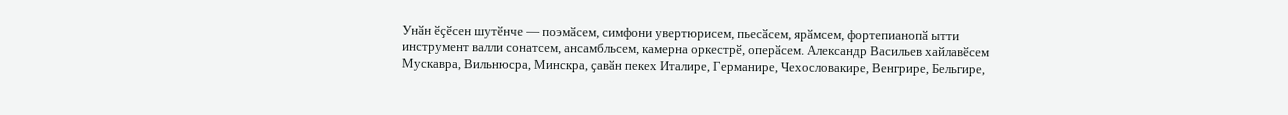Унӑн ӗҫӗсен шутӗнче — поэмӑсем, симфони увертюрисем, пьесӑсем, ярӑмсем, фортепианопӑ ытти инструмент валли сонатсем, ансамбльсем, камерна оркестрӗ, оперӑсем. Александр Васильев хайлавӗсем Мускавра, Вильнюсра, Минскра, ҫавӑн пекех Италире, Германире, Чехословакире, Венгрире, Бельгире,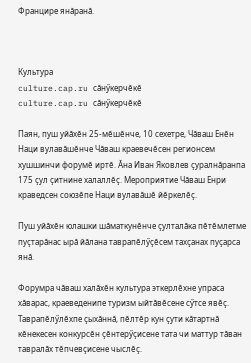Францире янӑранӑ.



Культура
culture.cap.ru сӑнӳкерчӗкӗ
culture.cap.ru сӑнӳкерчӗкӗ

Паян, пуш уйӑхӗн 25-мӗшӗнче, 10 сехетре, Чӑваш Енӗн Наци вулавӑшӗнче Чӑваш краевечӗсен регионсем хушшинчи форумӗ иртӗ. Ӑна Иван Яковлев ҫуралнӑранпа 175 ҫул ҫитнине халаллӗҫ. Мероприятие Чӑваш Енри краведсен союзӗпе Наци вулавӑшӗ йӗркелӗҫ.

Пуш уйӑхӗн юлашки шӑматкунӗнче ҫулталӑка пӗтӗмлетме пуҫтарӑнас ырӑ йӑлана таврапӗлӳҫӗсем тахҫанах пуҫарса янӑ.

Форумра чӑваш халӑхӗн культура эткерлӗхне упраса хӑварас, краеведенипе туризм ыйтӑвӗсене сӳтсе явӗҫ. Таврапӗлӳлӗхпе ҫыхӑннӑ, пӗлтӗр кун ҫути кӑтартнӑ кӗнекесен конкурсӗн ҫӗнтерӳҫисене тата чи маттур тӑван тавралӑх тӗпчевҫисене чыслӗҫ.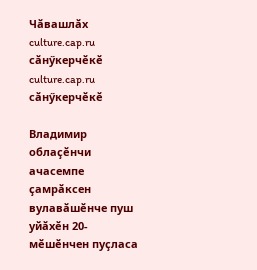Чӑвашлӑх
culture.cap.ru сӑнӳкерчӗкӗ
culture.cap.ru сӑнӳкерчӗкӗ

Владимир облаҫӗнчи ачасемпе ҫамрӑксен вулавӑшӗнче пуш уйӑхӗн 20-мӗшӗнчен пуҫласа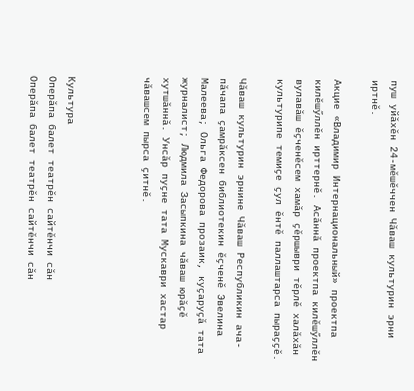пуш уйӑхӗн 24-мӗшӗччен Чӑваш культурин эрни иртнӗ.

Акцие «Владимир Интернациональный» проектпа килӗшӳллӗн ирттернӗ. Асӑннӑ проектпа килӗшӳллӗн вулавӑш ӗҫченӗсем хамӑр ҫӗршыври тӗрлӗ халӑхӑн культурипе темиҫе ҫул ӗнтӗ паллаштарса пыраҫҫӗ.

Чӑваш культурин эрнине Чӑваш Республикин ача-пӑчапа ҫамрӑксен библиотекин ӗҫченӗ Эвелина Малеева; Ольга Федорова прозаик, куҫаруҫӑ тата журналист; Людмила Засыпкина чӑваш юрӑҫӗ хутшӑннӑ. Унсӑр пуҫне тата Мускаври хастар чӑвашсем пырса ҫитнӗ.



Культура
Оперӑпа балет театрӗн сайтӗнчи сӑн
Оперӑпа балет театрӗн сайтӗнчи сӑн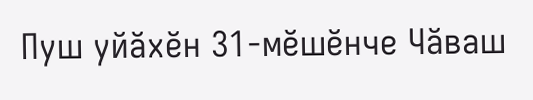Пуш уйӑхӗн 31-мӗшӗнче Чӑваш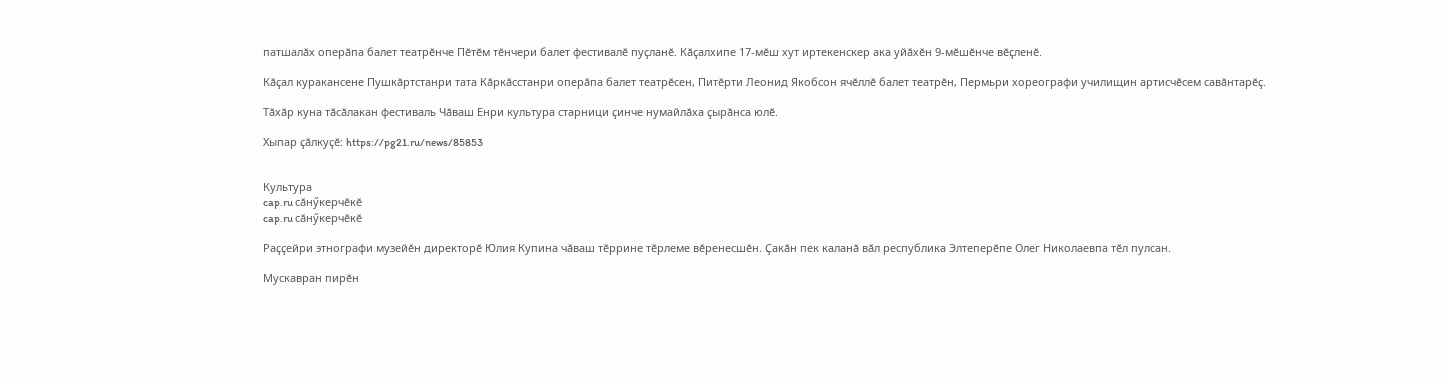патшалӑх оперӑпа балет театрӗнче Пӗтӗм тӗнчери балет фестивалӗ пуҫланӗ. Кӑҫалхипе 17-мӗш хут иртекенскер ака уйӑхӗн 9-мӗшӗнче вӗҫленӗ.

Кӑҫал куракансене Пушкӑртстанри тата Кӑркӑсстанри оперӑпа балет театрӗсен, Питӗрти Леонид Якобсон ячӗллӗ балет театрӗн, Пермьри хореографи училищин артисчӗсем савӑнтарӗҫ.

Тӑхӑр куна тӑсӑлакан фестиваль Чӑваш Енри культура старници ҫинче нумайлӑха ҫырӑнса юлӗ.

Хыпар ҫӑлкуҫӗ: https://pg21.ru/news/85853


Культура
cap.ru сӑнӳкерчӗкӗ
cap.ru сӑнӳкерчӗкӗ

Раҫҫейри этнографи музейӗн директорӗ Юлия Купина чӑваш тӗррине тӗрлеме вӗренесшӗн. Ҫакӑн пек каланӑ вӑл республика Элтеперӗпе Олег Николаевпа тӗл пулсан.

Мускавран пирӗн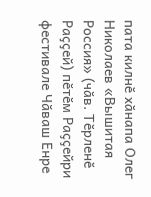пата килнӗ хӑнапа Олег Николаев «Вышитая Россия» (чӑв. Тӗрленӗ Раҫҫей) пӗтӗм Раҫҫейри фестивале Чӑваш Енре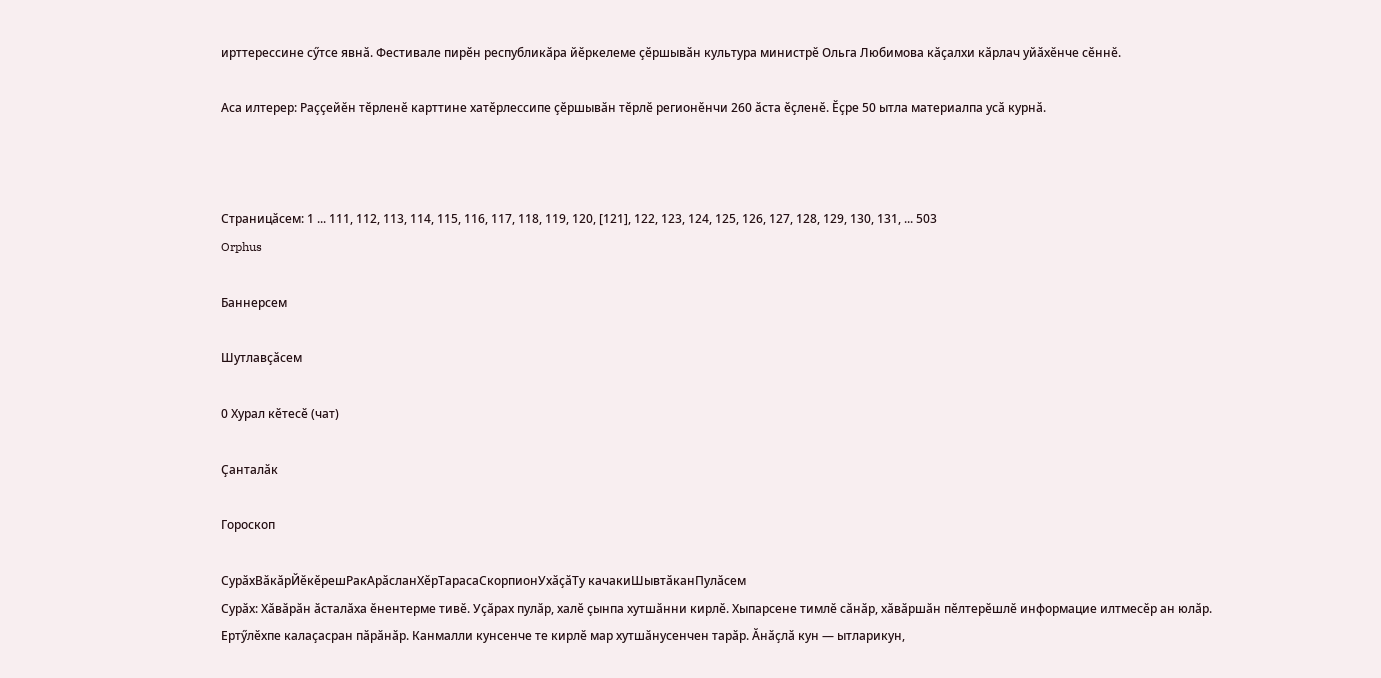ирттерессине сӳтсе явнӑ. Фестивале пирӗн республикӑра йӗркелеме ҫӗршывӑн культура министрӗ Ольга Любимова кӑҫалхи кӑрлач уйӑхӗнче сӗннӗ.

Аса илтерер: Раҫҫейӗн тӗрленӗ карттине хатӗрлессипе ҫӗршывӑн тӗрлӗ регионӗнчи 260 ӑста ӗҫленӗ. Ӗҫре 50 ытла материалпа усӑ курнӑ.



Страницӑсем: 1 ... 111, 112, 113, 114, 115, 116, 117, 118, 119, 120, [121], 122, 123, 124, 125, 126, 127, 128, 129, 130, 131, ... 503
Orphus

Баннерсем

Шутлавҫӑсем

0 Хурал кӗтесӗ (чат)

Ҫанталӑк

Гороскоп

СурӑхВӑкӑрЙӗкӗрешРакАрӑсланХӗрТарасаСкорпионУхӑҫӑТу качакиШывтӑканПулӑсем
Сурӑх: Хӑвӑрӑн ӑсталӑха ӗнентерме тивӗ. Уҫӑрах пулӑр, халӗ ҫынпа хутшӑнни кирлӗ. Хыпарсене тимлӗ сӑнӑр, хӑвӑршӑн пӗлтерӗшлӗ информацие илтмесӗр ан юлӑр. Ертӳлӗхпе калаҫасран пӑрӑнӑр. Канмалли кунсенче те кирлӗ мар хутшӑнусенчен тарӑр. Ӑнӑҫлӑ кун — ытларикун,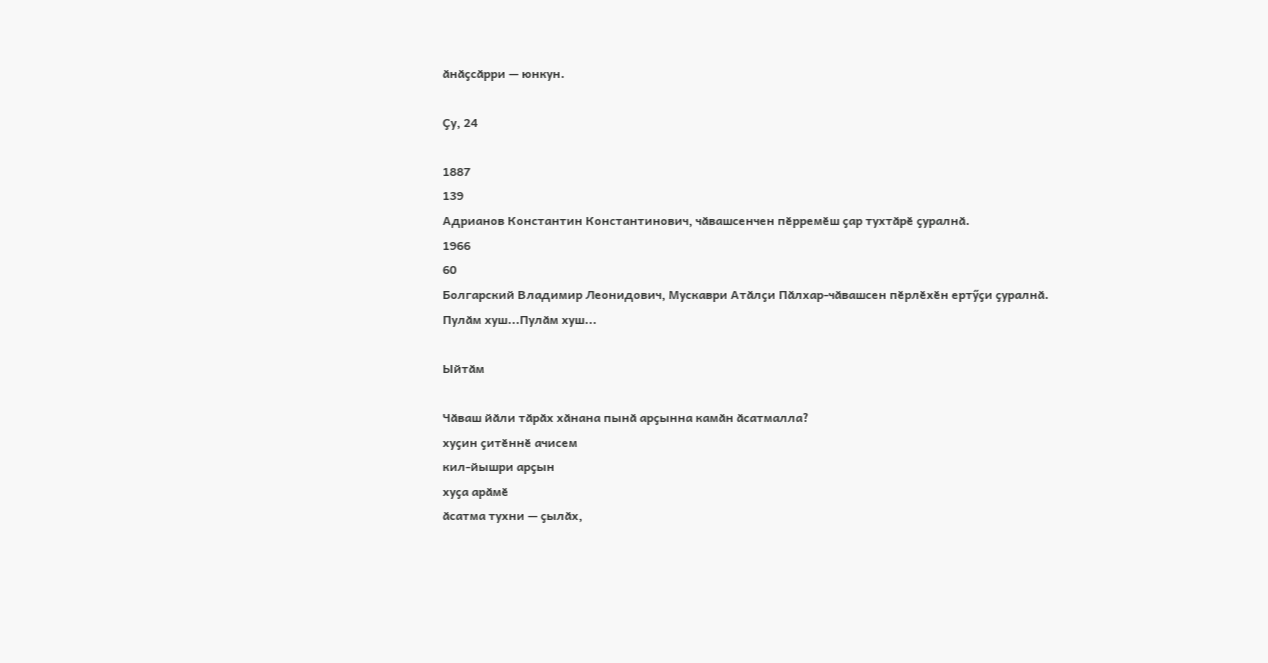ӑнӑҫсӑрри — юнкун.

Ҫу, 24

1887
139
Адрианов Константин Константинович, чӑвашсенчен пӗрремӗш ҫар тухтӑрӗ ҫуралнӑ.
1966
60
Болгарский Владимир Леонидович, Мускаври Атӑлҫи Пӑлхар-чӑвашсен пӗрлӗхӗн ертӳҫи ҫуралнӑ.
Пулӑм хуш...Пулӑм хуш...

Ыйтӑм

Чӑваш йӑли тӑрӑх хӑнана пынӑ арҫынна камӑн ӑсатмалла?
хуҫин ҫитӗннӗ ачисем
кил-йышри арҫын
хуҫа арӑмӗ
ӑсатма тухни — ҫылӑх,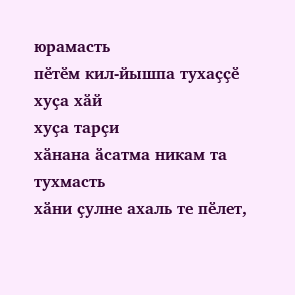юрамасть
пӗтӗм кил-йышпа тухаҫҫӗ
хуҫа хӑй
хуҫа тарҫи
хӑнана ӑсатма никам та тухмасть
хӑни ҫулне ахаль те пӗлет,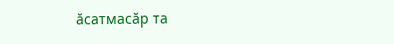ӑсатмасӑр та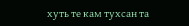хуть те кам тухсан та